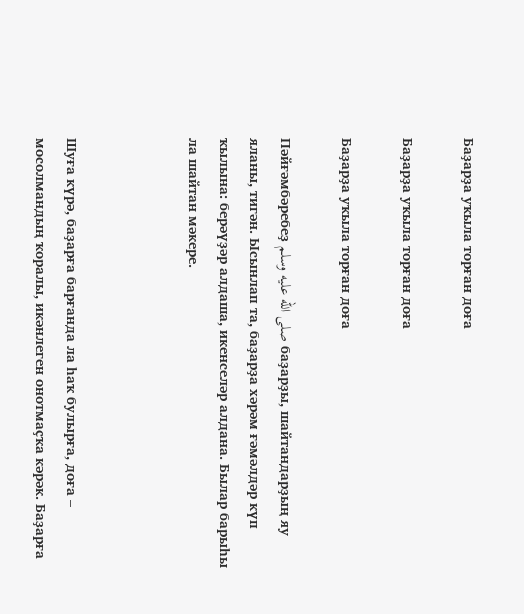Баҙарҙа уҡыла торған доға

Баҙарҙа уҡыла торған доға

Баҙарҙа уҡыла торған доға

Пәйғәмбәребеҙ صلى الله عليه وسلم баҙарҙы, шайтандарҙың яу яланы, тигән. Ысынлап та, баҙарҙа хәрәм ғәмәлдәр күп ҡылына: берәүҙәр алдаша, икенселәр алдана. Былар барыһы ла шайтан мәкере.



Шуға күрә, баҙарға барғанда ла һаҡ булырға, доға – мосолмандың ҡоралы, икәнлеген онотмаҫҡа кәрәк. Баҙарға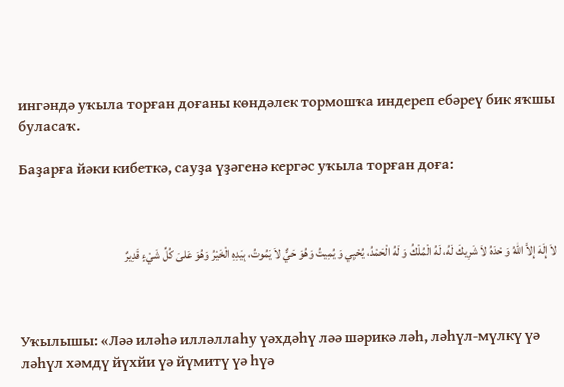ингәндә уҡыла торған доғаны көндәлек тормошҡа индереп ебәреү бик яҡшы буласаҡ.

Баҙарға йәки кибеткә, сауҙа үҙәгенә кергәс уҡыла торған доға:



لاَ إِلَهَ إِلاَّ اللهُ وَ حْدَهُ لاَ شَرِيكَ لَهُ، لَهُ الْمُلْكُ وَ لَهُ الْحَمْدُ، يُحْيِي وَ يُمِيتُ وَهُوَ حَيٌّ لاَ يَمُوتُ، بِيَدِهِ الْخَيْرُ وَهُوَ عَلىَ كُلِّ شَيْءٍ قَدِيرٌ



Уҡылышы: «Ләә иләһә илләллаһу үәхдәһү ләә шәрикә ләһ, ләһүл-мүлкү үә ләһүл хәмдү йүхйи үә йүмитү үә һүә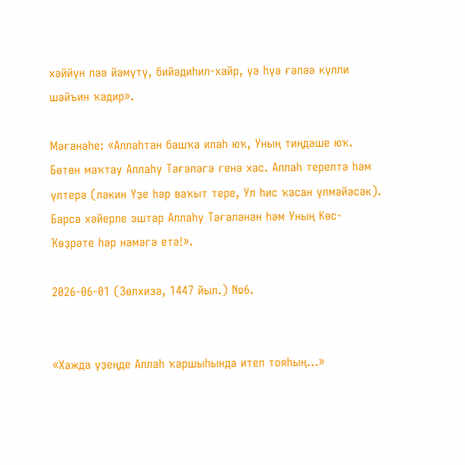хәййүн ләә йәмүтү, бийәдиһил-хайр, үә һүә ғәләә күлли шәйъин ҡадир».

Мәғәнәһе: «Аллаһтан башҡа илаһ юҡ, Уның тиңдәше юҡ. Бөтөн маҡтау Аллаһу Тәғәләгә генә хас. Аллаһ терелтә һәм үлтерә (ләкин Үҙе һәр ваҡыт тере, Ул һис ҡасан үлмәйәсәк). Барса хәйерле эштәр Аллаһу Тәғәләнән һәм Уның Көс-Ҡөҙрәте һәр нәмәгә етә!».

2026-06-01 (Зөлхизә, 1447 йыл.) №6.


«Хажда үҙеңде Аллаһ ҡаршыһында итеп тояһың...»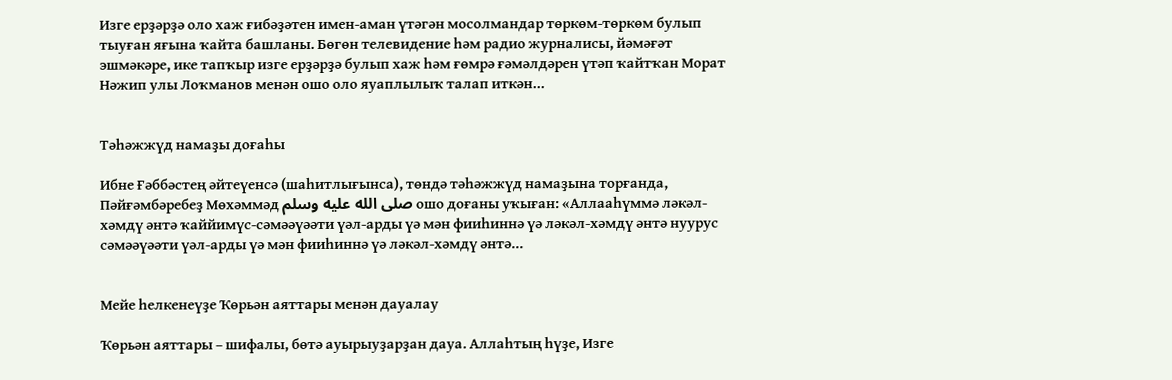Изге ерҙәрҙә оло хаж ғибәҙәтен имен-аман үтәгән мосолмандар төркөм-төркөм булып тыуған яғына ҡайта башланы. Бөгөн телевидение һәм радио журналисы, йәмәғәт эшмәкәре, ике тапҡыр изге ерҙәрҙә булып хаж һәм ғөмрә ғәмәлдәрен үтәп ҡайтҡан Морат Нәжип улы Лоҡманов менән ошо оло яуаплылыҡ талап иткән...


Тәһәжжүд намаҙы доғаһы

Ибне Ғәббәстең әйтеүенсә (шаһитлығынса), төндә тәһәжжүд намаҙына торғанда, Пәйғәмбәребеҙ Мөхәммәд صلى الله عليه وسلم ошо доғаны уҡыған: «Аллааһүммә ләкәл-хәмдү әнтә ҡаййимүс-сәмәәүәәти үәл-арды үә мән фииһиннә үә ләкәл-хәмдү әнтә нуурус сәмәәүәәти үәл-арды үә мән фииһиннә үә ләкәл-хәмдү әнтә...


Мейе һелкенеүҙе Ҡөрьән аяттары менән дауалау

Ҡөрьән аяттары – шифалы, бөтә ауырыуҙарҙан дауа. Аллаһтың һүҙе, Изге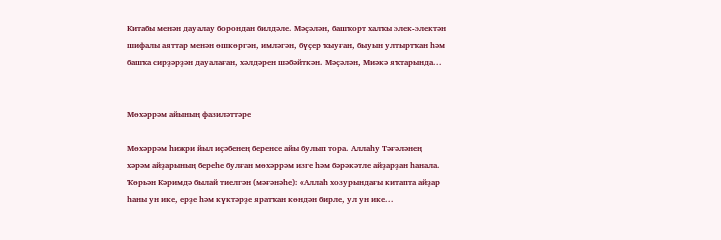Китабы менән дауалау борондан билдәле. Мәҫәлән, башҡорт халҡы элек-электән шифалы аяттар менән өшкөргән, имләгән, бүҫер ҡыуған, быуын ултыртҡан һәм башҡа сирҙәрҙән дауалаған, хәлдәрен шәбәйткән. Мәҫәлән, Миәкә яҡтарында...


Мөхәррәм айының фазиләттәре

Мөхәррәм һижри йыл иҫәбенең беренсе айы булып тора. Аллаһу Тәғәләнең хәрәм айҙарының береһе булған мөхәррәм изге һәм бәрәкәтле айҙарҙан һанала.   Ҡөрьән Кәримдә былай тиелгән (мәғәнәһе): «Аллаһ хозурындағы китапта айҙар һаны ун ике, ерҙе һәм күктәрҙе яратҡан көндән бирле, ул ун ике...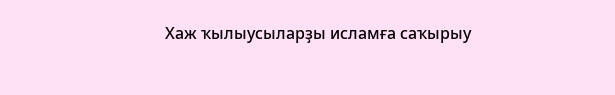Хаж ҡылыусыларҙы исламға саҡырыу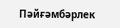Пәйғәмбәрлек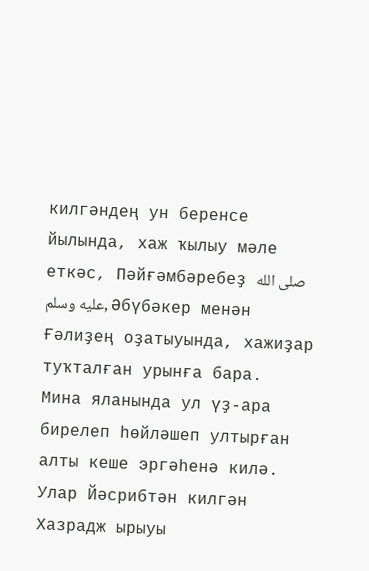килгәндең ун беренсе йылында, хаж ҡылыу мәле еткәс, Пәйғәмбәребеҙ صلى الله عليه وسلم, Әбүбәкер менән Ғәлиҙең оҙатыуында, хажиҙар туҡталған урынға бара.   Мина яланында ул үҙ-ара бирелеп һөйләшеп ултырған алты кеше эргәһенә килә. Улар Йәсрибтән килгән Хазрадж ырыуы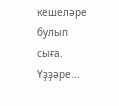кешеләре булып сыға. Үҙҙәре...